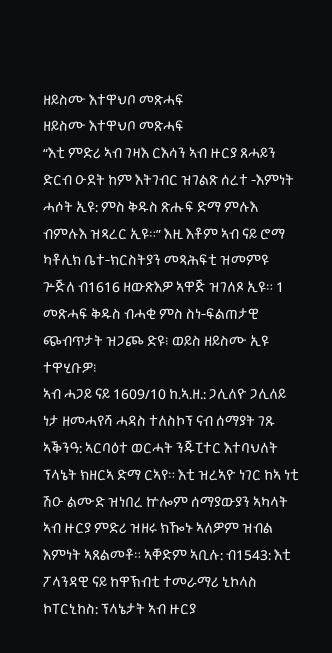ዘይስሙ እተዋህቦ መጽሓፍ
ዘይስሙ እተዋህቦ መጽሓፍ
“እቲ ምድሪ ኣብ ገዛእ ርእሳን ኣብ ዙርያ ጸሓይን ድርብ ዑደት ከም እትገብር ዝገልጽ ሰረተ -እምነት ሓሶት ኢዩ: ምስ ቅዱስ ጽሑፍ ድማ ምሉእ ብምሉእ ዝጻረር ኢዩ።” እዚ እቶም ኣብ ናይ ሮማ ካቶሊክ ቤተ-ክርስትያን መጻሕፍቲ ዝመምዩ ጕጅለ ብ1616 ዘውጽእዎ ኣዋጅ ዝገለጾ ኢዩ። 1 መጽሓፍ ቅዱስ ብሓቂ ምስ ስነ-ፍልጠታዊ ጭብጥታት ዝጋጮ ድዩ፧ ወይስ ዘይስሙ ኢዩ ተዋሂቡዎ፧
ኣብ ሓጋይ ናይ 1609/10 ከ.ኣ.ዘ.: ጋሊለዮ ጋሊለይ ነታ ዘመሓየሻ ሓዳስ ተለስኮፕ ናብ ሰማያት ገጹ ኣቕንዓ: ኣርባዕተ ወርሓት ንጁፒተር እተባህለት ፕላኔት ክዘርኣ ድማ ርኣየ። እቲ ዝረኣዮ ነገር ከኣ ነቲ ሽዑ ልሙድ ዝነበረ ኵሎም ሰማያውያን ኣካላት ኣብ ዙርያ ምድሪ ዝዘሩ ክዀኑ ኣለዎም ዝብል እምነት ኣጸልመቶ። ኣቐድም ኣቢሉ: ብ1543: እቲ ፖላንዳዊ ናይ ከዋኽብቲ ተመራማሪ ኒኮላስ ኮፐርኒከስ: ፕላኔታት ኣብ ዙርያ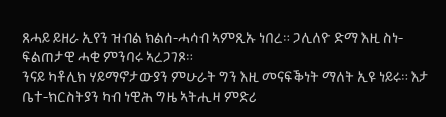ጸሓይ ይዘራ ኢየን ዝብል ክልሰ-ሓሳብ ኣምጺኡ ነበረ። ጋሊለዮ ድማ እዚ ስነ-ፍልጠታዊ ሓቂ ምንባሩ ኣረጋገጾ።
ንናይ ካቶሊክ ሃይማኖታውያን ምሁራት ግን እዚ መናፍቕነት ማለት ኢዩ ነይሩ። እታ ቤተ-ክርስትያን ካብ ነዊሕ ግዜ ኣትሒዛ ምድሪ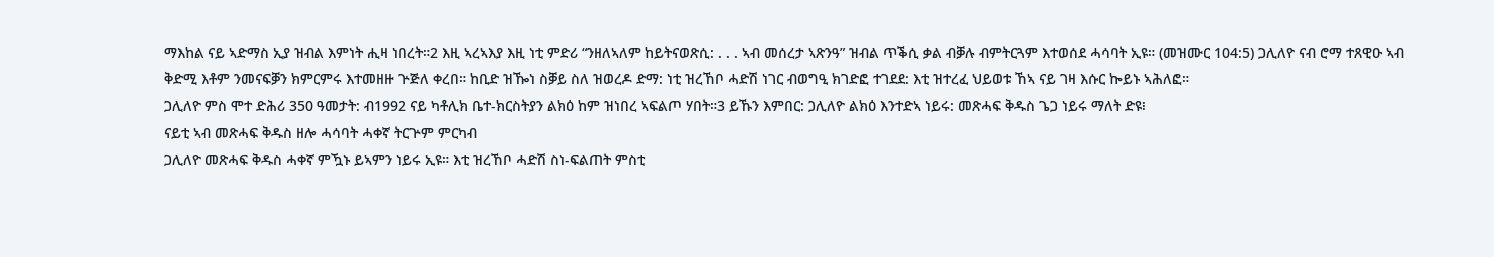ማእከል ናይ ኣድማስ ኢያ ዝብል እምነት ሒዛ ነበረት።2 እዚ ኣረኣእያ እዚ ነቲ ምድሪ “ንዘለኣለም ከይትናወጽሲ: . . . ኣብ መሰረታ ኣጽንዓ” ዝብል ጥቕሲ ቃል ብቓሉ ብምትርጓም እተወሰደ ሓሳባት ኢዩ። (መዝሙር 104:5) ጋሊለዮ ናብ ሮማ ተጸዊዑ ኣብ ቅድሚ እቶም ንመናፍቓን ክምርምሩ እተመዘዙ ጕጅለ ቀረበ። ከቢድ ዝዀነ ስቓይ ስለ ዝወረዶ ድማ: ነቲ ዝረኸቦ ሓድሽ ነገር ብወግዒ ክገድፎ ተገደደ: እቲ ዝተረፈ ህይወቱ ኸኣ ናይ ገዛ እሱር ኰይኑ ኣሕለፎ።
ጋሊለዮ ምስ ሞተ ድሕሪ 350 ዓመታት: ብ1992 ናይ ካቶሊክ ቤተ-ክርስትያን ልክዕ ከም ዝነበረ ኣፍልጦ ሃበት።3 ይኹን እምበር: ጋሊለዮ ልክዕ እንተድኣ ነይሩ: መጽሓፍ ቅዱስ ጌጋ ነይሩ ማለት ድዩ፧
ናይቲ ኣብ መጽሓፍ ቅዱስ ዘሎ ሓሳባት ሓቀኛ ትርጕም ምርካብ
ጋሊለዮ መጽሓፍ ቅዱስ ሓቀኛ ምዃኑ ይኣምን ነይሩ ኢዩ። እቲ ዝረኸቦ ሓድሽ ስነ-ፍልጠት ምስቲ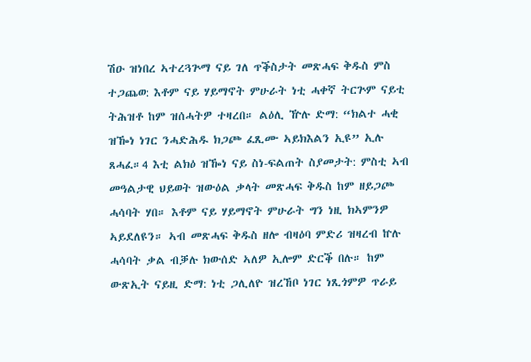ሽዑ ዝነበረ ኣተረጓጕማ ናይ ገለ ጥቕስታት መጽሓፍ ቅዱስ ምስ ተጋጨወ: እቶም ናይ ሃይማኖት ምሁራት ነቲ ሓቀኛ ትርጕም ናይቲ ትሕዝቶ ከም ዝሰሓትዎ ተዛረበ። ልዕሊ ዅሉ ድማ: “ክልተ ሓቂ ዝዀነ ነገር ንሓድሕዱ ክጋጮ ፈጺሙ ኣይክእልን ኢዩ” ኢሉ ጸሓፈ።4 እቲ ልክዕ ዝዀነ ናይ ስነ-ፍልጠት ስያመታት: ምስቲ ኣብ መዓልታዊ ህይወት ዝውዕል ቃላት መጽሓፍ ቅዱስ ከም ዘይጋጮ ሓሳባት ሃበ። እቶም ናይ ሃይማኖት ምሁራት ግን ነዚ ክኣምንዎ ኣይደለዩን። ኣብ መጽሓፍ ቅዱስ ዘሎ ብዛዕባ ምድሪ ዝዛረብ ኵሉ ሓሳባት ቃል ብቓሉ ክውሰድ ኣለዎ ኢሎም ድርቕ በሉ። ከም ውጽኢት ናይዚ ድማ: ነቲ ጋሊለዮ ዝረኸቦ ነገር ነጺጎምዎ ጥራይ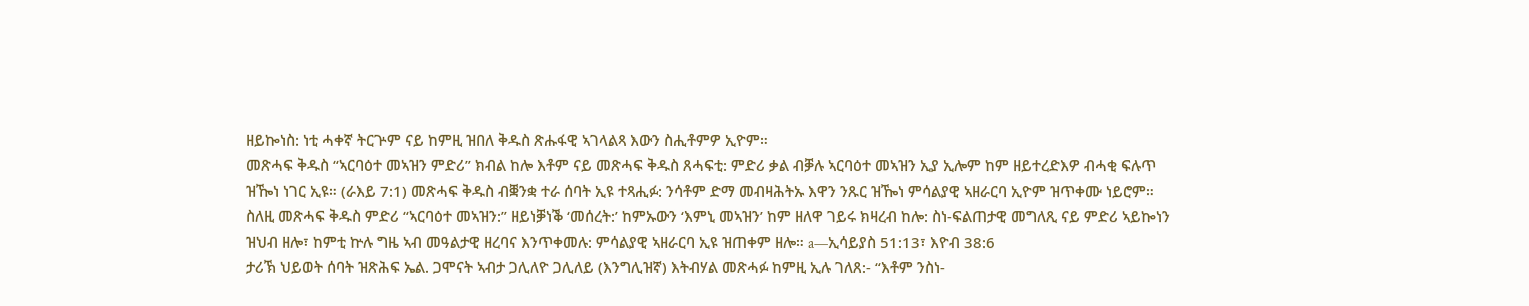ዘይኰነስ: ነቲ ሓቀኛ ትርጕም ናይ ከምዚ ዝበለ ቅዱስ ጽሑፋዊ ኣገላልጻ እውን ስሒቶምዎ ኢዮም።
መጽሓፍ ቅዱስ “ኣርባዕተ መኣዝን ምድሪ” ክብል ከሎ እቶም ናይ መጽሓፍ ቅዱስ ጸሓፍቲ: ምድሪ ቃል ብቓሉ ኣርባዕተ መኣዝን ኢያ ኢሎም ከም ዘይተረድእዎ ብሓቂ ፍሉጥ ዝዀነ ነገር ኢዩ። (ራእይ 7:1) መጽሓፍ ቅዱስ ብቛንቋ ተራ ሰባት ኢዩ ተጻሒፉ: ንሳቶም ድማ መብዛሕትኡ እዋን ንጹር ዝዀነ ምሳልያዊ ኣዘራርባ ኢዮም ዝጥቀሙ ነይሮም። ስለዚ መጽሓፍ ቅዱስ ምድሪ “ኣርባዕተ መኣዝን:” ዘይነቓነቕ ‘መሰረት:’ ከምኡውን ‘እምኒ መኣዝን’ ከም ዘለዋ ገይሩ ክዛረብ ከሎ: ስነ-ፍልጠታዊ መግለጺ ናይ ምድሪ ኣይኰነን ዝህብ ዘሎ፣ ከምቲ ኵሉ ግዜ ኣብ መዓልታዊ ዘረባና እንጥቀመሉ: ምሳልያዊ ኣዘራርባ ኢዩ ዝጠቀም ዘሎ። a—ኢሳይያስ 51:13፣ እዮብ 38:6
ታሪኽ ህይወት ሰባት ዝጽሕፍ ኤል. ጋሞናት ኣብታ ጋሊለዮ ጋሊለይ (እንግሊዝኛ) እትብሃል መጽሓፉ ከምዚ ኢሉ ገለጸ:- “እቶም ንስነ-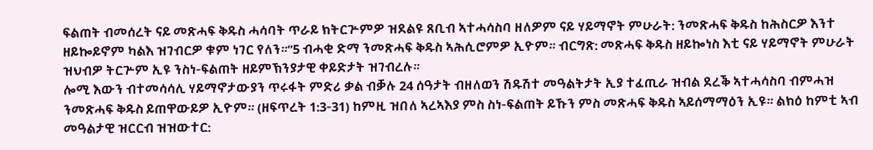ፍልጠት ብመሰረት ናይ መጽሓፍ ቅዱስ ሓሳባት ጥራይ ክትርጕምዎ ዝደልዩ ጸቢብ ኣተሓሳስባ ዘለዎም ናይ ሃይማኖት ምሁራት: ንመጽሓፍ ቅዱስ ከሕስርዎ እንተ ዘይኰይኖም ካልእ ዝገብርዎ ቁም ነገር የለን።”5 ብሓቂ ድማ ንመጽሓፍ ቅዱስ ኣሕሲሮምዎ ኢዮም። ብርግጽ: መጽሓፍ ቅዱስ ዘይኰነስ እቲ ናይ ሃይማኖት ምሁራት ዝህብዎ ትርጕም ኢዩ ንስነ-ፍልጠት ዘይምኽንያታዊ ቀይድታት ዝገብረሉ።
ሎሚ እውን ብተመሳሳሊ ሃይማኖታውያን ጥሩፋት ምድሪ ቃል ብቓሉ 24 ሰዓታት ብዘለወን ሽዱሽተ መዓልትታት ኢያ ተፈጢራ ዝብል ደረቕ ኣተሓሳስባ ብምሓዝ ንመጽሓፍ ቅዱስ ይጠዋውይዎ ኢዮም። (ዘፍጥረት 1:3-31) ከምዚ ዝበለ ኣረኣእያ ምስ ስነ-ፍልጠት ይኹን ምስ መጽሓፍ ቅዱስ ኣይሰማማዕን ኢዩ። ልክዕ ከምቲ ኣብ መዓልታዊ ዝርርብ ዝዝውተር: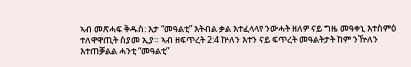ኣብ መጽሓፍ ቅዱስ: እታ “መዓልቲ” እትብል ቃል እተፈላላየ ንውሓት ዘለዎ ናይ ግዜ መዓቀኒ እተስምዕ ተለዋዋጢት ስያመ ኢያ። ኣብ ዘፍጥረት 2:4 ኵለን እተን ናይ ፍጥረት መዓልትታት ከም ንዅለን እተጠቓልል ሓንቲ “መዓልቲ”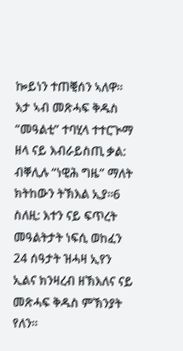ኰይነን ተጠቒሰን ኣለዋ። እታ ኣብ መጽሓፍ ቅዱስ “መዓልቲ” ተባሂላ ተተርጒማ ዘላ ናይ እብራይስጢ ቃል: ብቐሊሉ “ነዊሕ ግዜ” ማለት ክትከውን ትኽእል ኢያ።6 ስለዚ: እተን ናይ ፍጥረት መዓልትታት ነፍሲ ወከፈን 24 ሰዓታት ዝሓዛ ኢየን ኢልና ክንዛረብ ዘኽእለና ናይ መጽሓፍ ቅዱስ ምኽንያት የለን።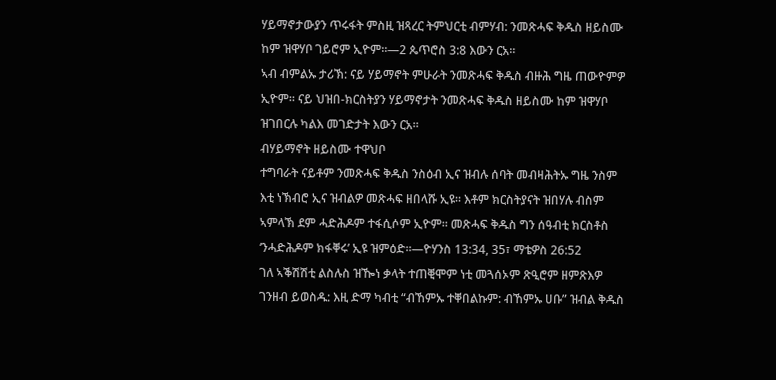ሃይማኖታውያን ጥሩፋት ምስዚ ዝጻረር ትምህርቲ ብምሃብ: ንመጽሓፍ ቅዱስ ዘይስሙ ከም ዝዋሃቦ ገይሮም ኢዮም።—2 ጴጥሮስ 3:8 እውን ርአ።
ኣብ ብምልኡ ታሪኽ: ናይ ሃይማኖት ምሁራት ንመጽሓፍ ቅዱስ ብዙሕ ግዜ ጠውዮምዎ ኢዮም። ናይ ህዝበ-ክርስትያን ሃይማኖታት ንመጽሓፍ ቅዱስ ዘይስሙ ከም ዝዋሃቦ ዝገበርሉ ካልእ መገድታት እውን ርአ።
ብሃይማኖት ዘይስሙ ተዋህቦ
ተግባራት ናይቶም ንመጽሓፍ ቅዱስ ንስዕብ ኢና ዝብሉ ሰባት መብዛሕትኡ ግዜ ንስም እቲ ነኽብሮ ኢና ዝብልዎ መጽሓፍ ዘበላሹ ኢዩ። እቶም ክርስትያናት ዝበሃሉ ብስም ኣምላኽ ደም ሓድሕዶም ተፋሲሶም ኢዮም። መጽሓፍ ቅዱስ ግን ሰዓብቲ ክርስቶስ ‘ንሓድሕዶም ክፋቐሩ’ ኢዩ ዝምዕድ።—ዮሃንስ 13:34, 35፣ ማቴዎስ 26:52
ገለ ኣቕሽሽቲ ልስሉስ ዝዀነ ቃላት ተጠቒሞም ነቲ መጓሰኦም ጽዒሮም ዘምጽእዎ ገንዘብ ይወስዱ: እዚ ድማ ካብቲ “ብኸምኡ ተቐበልኩም: ብኸምኡ ሀቡ” ዝብል ቅዱስ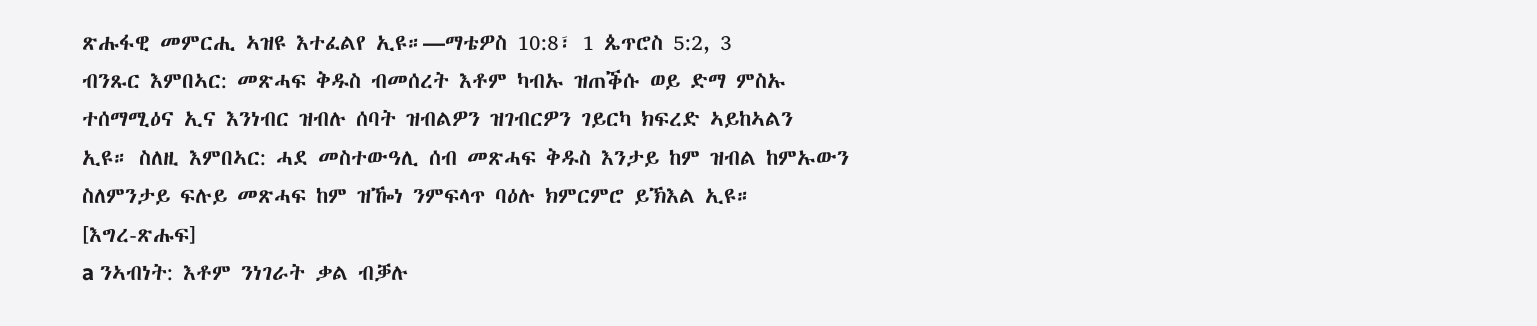ጽሑፋዊ መምርሒ ኣዝዩ እተፈልየ ኢዩ።—ማቴዎስ 10:8፣ 1 ጴጥሮስ 5:2, 3
ብንጹር እምበኣር: መጽሓፍ ቅዱስ ብመሰረት እቶም ካብኡ ዝጠቕሱ ወይ ድማ ምስኡ ተሰማሚዕና ኢና እንነብር ዝብሉ ሰባት ዝብልዎን ዝገብርዎን ገይርካ ክፍረድ ኣይከኣልን ኢዩ። ስለዚ እምበኣር: ሓደ መስተውዓሊ ሰብ መጽሓፍ ቅዱስ እንታይ ከም ዝብል ከምኡውን ስለምንታይ ፍሉይ መጽሓፍ ከም ዝዀነ ንምፍላጥ ባዕሉ ክምርምሮ ይኽእል ኢዩ።
[እግረ-ጽሑፍ]
a ንኣብነት: እቶም ንነገራት ቃል ብቓሉ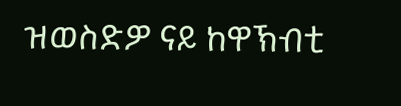ዝወስድዎ ናይ ከዋኽብቲ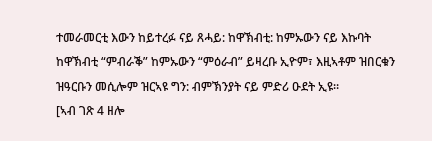ተመራመርቲ እውን ከይተረፉ ናይ ጸሓይ: ከዋኽብቲ: ከምኡውን ናይ እኩባት ከዋኽብቲ “ምብራቕ” ከምኡውን “ምዕራብ” ይዛረቡ ኢዮም፣ እዚኣቶም ዝበርቁን ዝዓርቡን መሲሎም ዝርኣዩ ግን: ብምኽንያት ናይ ምድሪ ዑደት ኢዩ።
[ኣብ ገጽ 4 ዘሎ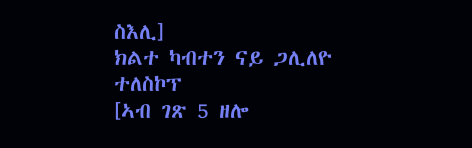ስእሊ]
ክልተ ካብተን ናይ ጋሊለዮ ተለስኮፕ
[ኣብ ገጽ 5 ዘሎ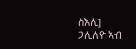ስእሊ]
ጋሊለዮ ኣብ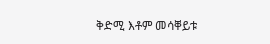ቅድሚ እቶም መሳቐይቱ